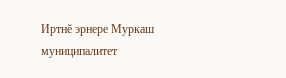Иртнĕ эрнере Муркаш муниципалитет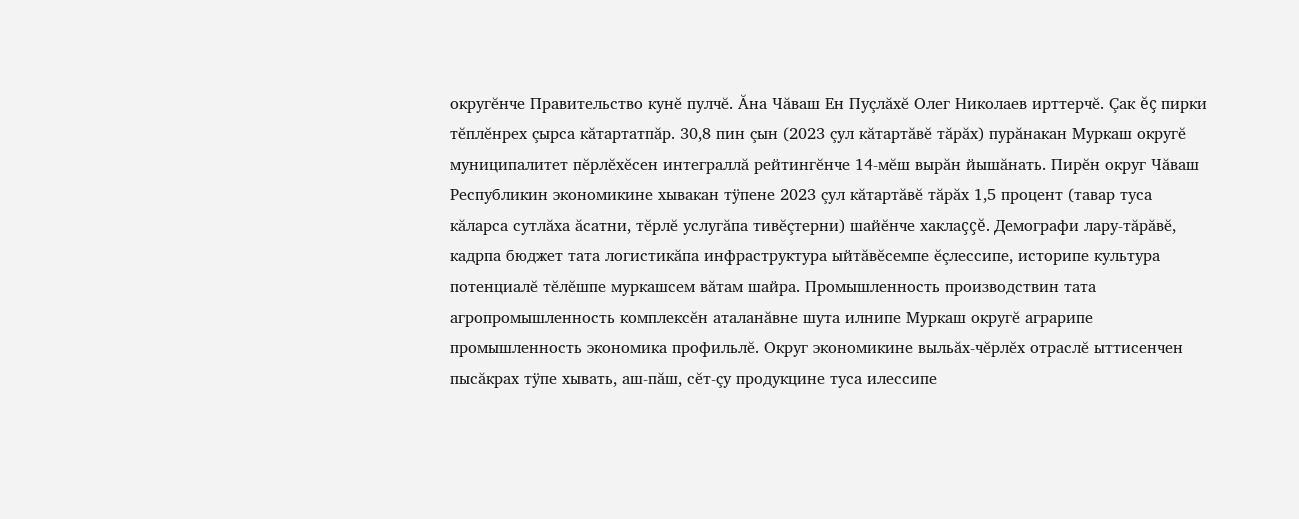округĕнче Правительство кунĕ пулчĕ. Ăна Чăваш Ен Пуçлăхĕ Олег Николаев ирттерчĕ. Çак ĕç пирки тĕплĕнрех çырса кăтартатпăр. 30,8 пин çын (2023 çул кăтартăвĕ тăрăх) пурăнакан Муркаш округĕ муниципалитет пĕрлĕхĕсен интеграллă рейтингĕнче 14-мĕш вырăн йышăнать. Пирĕн округ Чăваш Республикин экономикине хывакан тÿпене 2023 çул кăтартăвĕ тăрăх 1,5 процент (тавар туса кăларса сутлăха ăсатни, тĕрлĕ услугăпа тивĕçтерни) шайĕнче хаклаççĕ. Демографи лару-тăрăвĕ, кадрпа бюджет тата логистикăпа инфраструктура ыйтăвĕсемпе ĕçлессипе, историпе культура потенциалĕ тĕлĕшпе муркашсем вăтам шайра. Промышленность производствин тата агропромышленность комплексĕн аталанăвне шута илнипе Муркаш округĕ аграрипе промышленность экономика профильлĕ. Округ экономикине выльăх-чĕрлĕх отраслĕ ыттисенчен пысăкрах тÿпе хывать, аш-пăш, сĕт-çу продукцине туса илессипе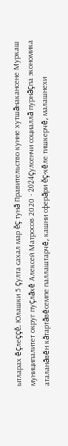ытларах ĕçлеççĕ. Юлашки 5 çулта сахал мар ĕç тунă Правительство кунне хутшăнакансене Муркаш муниципалитет округ пуçлăхĕ Алексей Матросов 2020 - 2024çулсенчи социаллă пурнăçпа экономика аталанăвĕн кăтартăвĕсемпе паллаштарчĕ, кашни сферăри ĕç-хĕле тишкерчĕ, малашнехи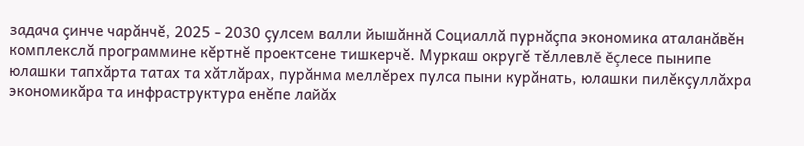задача çинче чарăнчĕ, 2025 - 2030 çулсем валли йышăннă Социаллă пурнăçпа экономика аталанăвĕн комплекслă программине кĕртнĕ проектсене тишкерчĕ. Муркаш округĕ тĕллевлĕ ĕçлесе пынипе юлашки тапхăрта татах та хăтлăрах, пурăнма меллĕрех пулса пыни курăнать, юлашки пилĕкçуллăхра экономикăра та инфраструктура енĕпе лайăх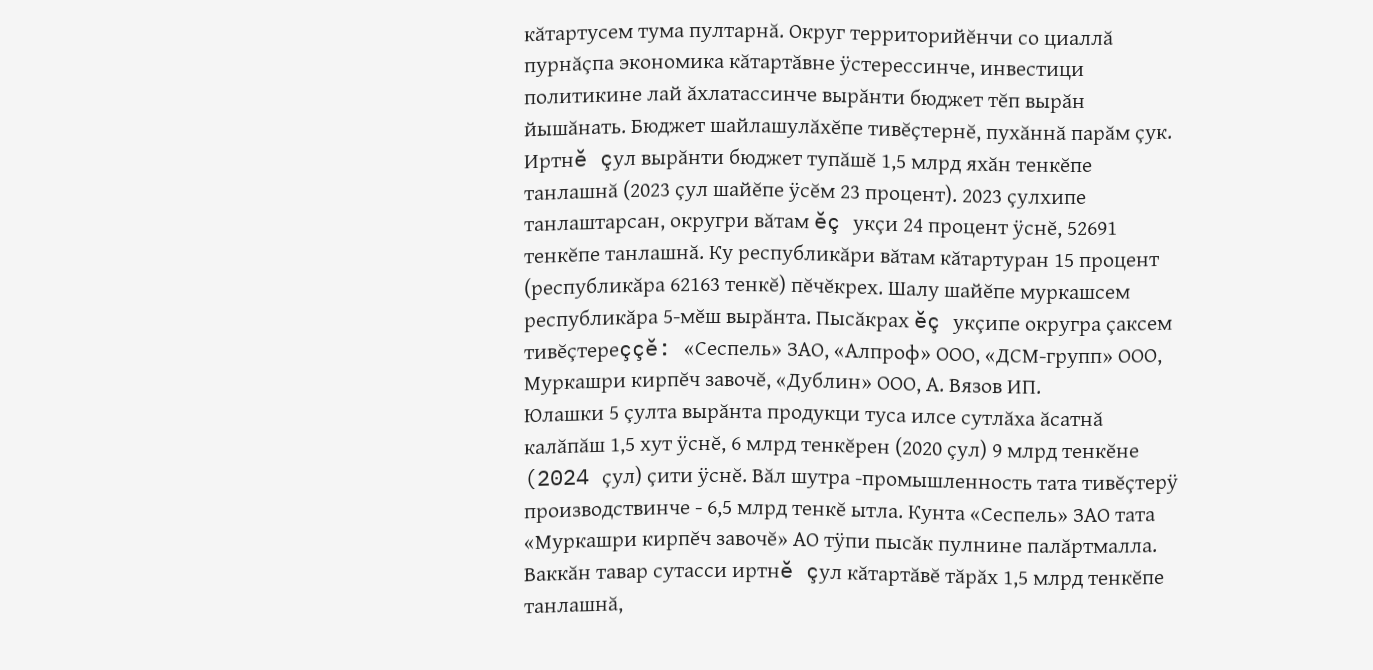кăтартусем тума пултарнă. Округ территорийĕнчи со циаллă пурнăçпа экономика кăтартăвне ÿстерессинче, инвестици политикине лай ăхлатассинче вырăнти бюджет тĕп вырăн йышăнать. Бюджет шайлашулăхĕпе тивĕçтернĕ, пухăннă парăм çук. Иртнĕ çул вырăнти бюджет тупăшĕ 1,5 млрд яхăн тенкĕпе танлашнă (2023 çул шайĕпе ÿсĕм 23 процент). 2023 çулхипе танлаштарсан, округри вăтам ĕç укçи 24 процент ÿснĕ, 52691 тенкĕпе танлашнă. Ку республикăри вăтам кăтартуран 15 процент (республикăра 62163 тенкĕ) пĕчĕкрех. Шалу шайĕпе муркашсем республикăра 5-мĕш вырăнта. Пысăкрах ĕç укçипе округра çаксем тивĕçтереççĕ: «Сеспель» ЗАО, «Алпроф» ООО, «ДСМ-групп» ООО, Муркашри кирпĕч завочĕ, «Дублин» ООО, А. Вязов ИП.
Юлашки 5 çулта вырăнта продукци туса илсе сутлăха ăсатнă калăпăш 1,5 хут ÿснĕ, 6 млрд тенкĕрен (2020 çул) 9 млрд тенкĕне (2024 çул) çити ÿснĕ. Вăл шутра -промышленность тата тивĕçтерÿ производствинче - 6,5 млрд тенкĕ ытла. Кунта «Сеспель» ЗАО тата «Муркашри кирпĕч завочĕ» АО тÿпи пысăк пулнине палăртмалла. Ваккăн тавар сутасси иртнĕ çул кăтартăвĕ тăрăх 1,5 млрд тенкĕпе танлашнă,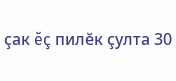çак ĕç пилĕк çулта 30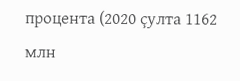процента (2020 çулта 1162 млн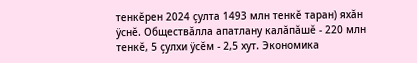тенкĕрен 2024 çулта 1493 млн тенкĕ таран) яхăн ÿснĕ. Обществăлла апатлану калăпăшĕ - 220 млн тенкĕ, 5 çулхи ÿсĕм - 2,5 хут. Экономика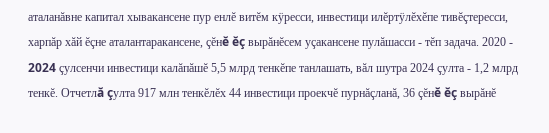аталанăвне капитал хывакансене пур енлĕ витĕм кÿресси, инвестици илĕртÿлĕхĕпе тивĕçтересси, харпăр хăй ĕçне аталантаракансене, çĕнĕ ĕç вырăнĕсем уçакансене пулăшасси - тĕп задача. 2020 - 2024 çулсенчи инвестици калăпăшĕ 5,5 млрд тенкĕпе танлашать, вăл шутра 2024 çулта - 1,2 млрд тенкĕ. Отчетлă çулта 917 млн тенкĕлĕх 44 инвестици проекчĕ пурнăçланă, 36 çĕнĕ ĕç вырăнĕ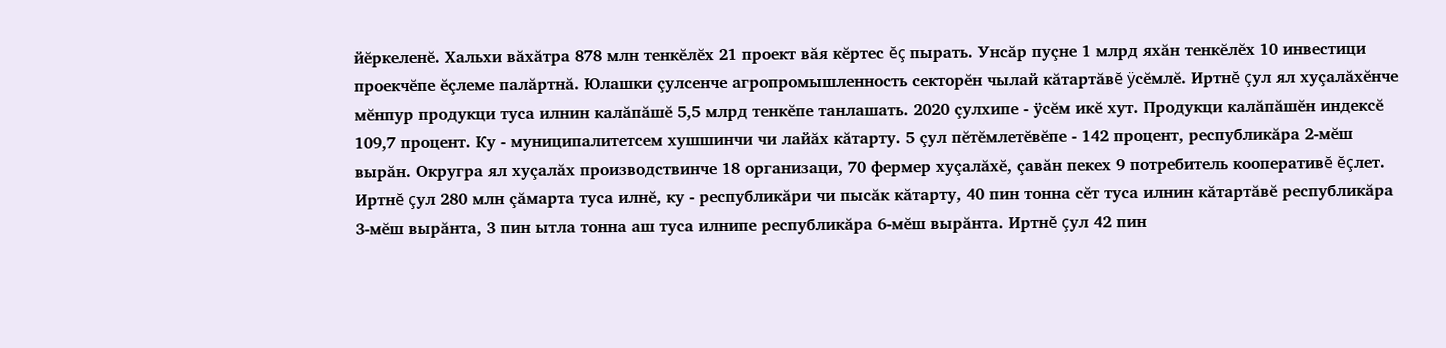йĕркеленĕ. Хальхи вăхăтра 878 млн тенкĕлĕх 21 проект вăя кĕртес ĕç пырать. Унсăр пуçне 1 млрд яхăн тенкĕлĕх 10 инвестици проекчĕпе ĕçлеме палăртнă. Юлашки çулсенче агропромышленность секторĕн чылай кăтартăвĕ ÿсĕмлĕ. Иртнĕ çул ял хуçалăхĕнче мĕнпур продукци туса илнин калăпăшĕ 5,5 млрд тенкĕпе танлашать. 2020 çулхипе - ÿсĕм икĕ хут. Продукци калăпăшĕн индексĕ 109,7 процент. Ку - муниципалитетсем хушшинчи чи лайăх кăтарту. 5 çул пĕтĕмлетĕвĕпе - 142 процент, республикăра 2-мĕш вырăн. Округра ял хуçалăх производствинче 18 организаци, 70 фермер хуçалăхĕ, çавăн пекех 9 потребитель кооперативĕ ĕçлет. Иртнĕ çул 280 млн çăмарта туса илнĕ, ку - республикăри чи пысăк кăтарту, 40 пин тонна сĕт туса илнин кăтартăвĕ республикăра 3-мĕш вырăнта, 3 пин ытла тонна аш туса илнипе республикăра 6-мĕш вырăнта. Иртнĕ çул 42 пин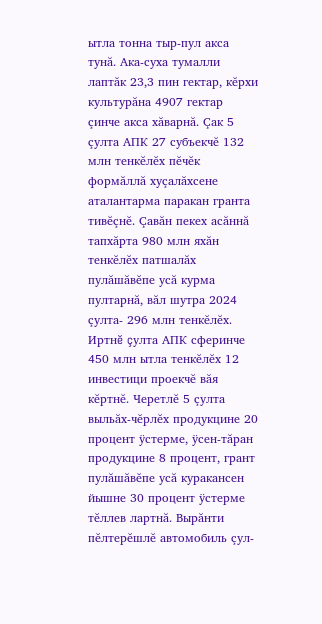ытла тонна тыр-пул акса тунă. Ака-суха тумалли лаптăк 23,3 пин гектар, кĕрхи культурăна 4907 гектар çинче акса хăварнă. Çак 5 çулта АПК 27 субъекчĕ 132 млн тенкĕлĕх пĕчĕк формăллă хуçалăхсене аталантарма паракан гранта тивĕçнĕ. Çавăн пекех асăннă тапхăрта 980 млн яхăн тенкĕлĕх патшалăх пулăшăвĕпе усă курма пултарнă, вăл шутра 2024 çулта- 296 млн тенкĕлĕх. Иртнĕ çулта АПК сферинче 450 млн ытла тенкĕлĕх 12 инвестици проекчĕ вăя кĕртнĕ. Черетлĕ 5 çулта выльăх-чĕрлĕх продукцине 20 процент ÿстерме, ÿсен-тăран продукцине 8 процент, грант пулăшăвĕпе усă куракансен йышне 30 процент ÿстерме тĕллев лартнă. Вырăнти пĕлтерĕшлĕ автомобиль çул-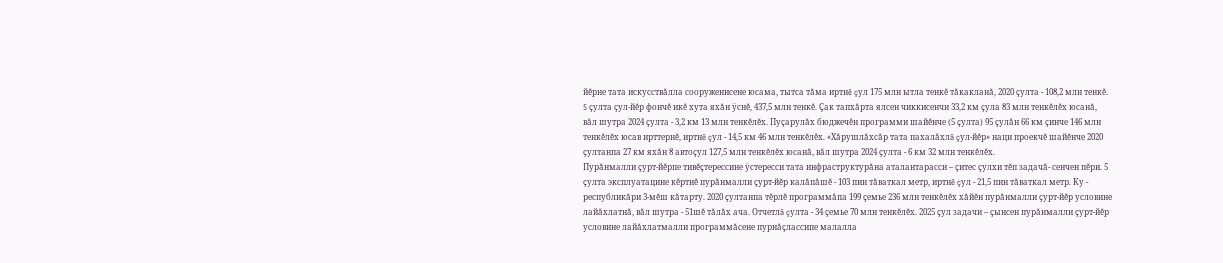йĕрне тата искусствăлла сооруженисене юсама, тытса тăма иртнĕ çул 175 млн ытла тенкĕ тăкакланă, 2020 çулта - 108,2 млн тенкĕ. 5 çулта çул-йĕр фончĕ икĕ хута яхăн ÿснĕ, 437,5 млн тенкĕ. Çак тапхăрта ялсен чиккисенчи 33,2 км çула 83 млн тенкĕлĕх юсанă, вăл шутра 2024 çулта - 3,2 км 13 млн тенкĕлĕх. Пуçарулăх бюджечĕн программи шайĕнче (5 çулта) 95 çулăн 66 км çинче 146 млн тенкĕлĕх юсав ирттернĕ, иртнĕ çул - 14,5 км 46 млн тенкĕлĕх. «Хăрушлăхсăр тата пахалăхлă çул-йĕр» наци проекчĕ шайĕнче 2020 çултанпа 27 км яхăн 8 автоçул 127,5 млн тенкĕлĕх юсанă, вăл шутра 2024 çулта - 6 км 32 млн тенкĕлĕх.
Пурăнмалли çурт-йĕрпе тивĕçтерессине ÿстересси тата инфраструктурăна аталантарасси – çитес çулхи тĕп задачă- сенчен пĕри. 5 çулта эксплуатацине кĕртнĕ пурăнмалли çурт-йĕр калăпăшĕ - 103 пин тăваткал метр, иртнĕ çул - 21,5 пин тăваткал метр. Ку - республикăри 3-мĕш кăтарту. 2020 çултанпа тĕрлĕ программăпа 199 çемье 236 млн тенкĕлĕх хăйĕн пурăнмалли çурт-йĕр условине лайăхлатнă, вăл шутра - 51шĕ тăлăх ача. Отчетлă çулта - 34 çемье 70 млн тенкĕлĕх. 2025 çул задачи – çынсен пурăнмалли çурт-йĕр условине лайăхлатмалли программăсене пурнăçлассипе малалла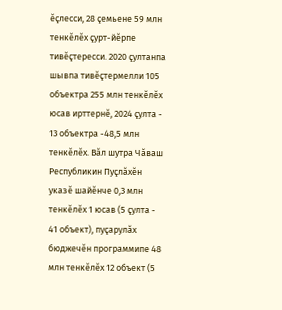ĕçлесси, 28 çемьене 59 млн тенкĕлĕх çурт-йĕрпе тивĕçтересси. 2020 çултанпа шывпа тивĕçтермелли 105 объектра 255 млн тенкĕлĕх юсав ирттернĕ, 2024 çулта - 13 объектра -48,5 млн тенкĕлĕх. Вăл шутра Чăваш Республикин Пуçлăхĕн указĕ шайĕнче 0,3 млн тенкĕлĕх 1 юсав (5 çулта - 41 объект), пуçарулăх бюджечĕн программипе 48 млн тенкĕлĕх 12 объект (5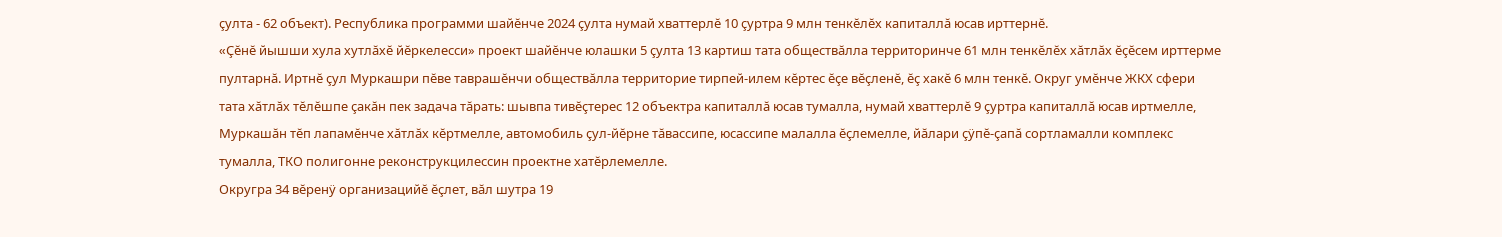çулта - 62 объект). Республика программи шайĕнче 2024 çулта нумай хваттерлĕ 10 çуртра 9 млн тенкĕлĕх капиталлă юсав ирттернĕ.
«Çĕнĕ йышши хула хутлăхĕ йĕркелесси» проект шайĕнче юлашки 5 çулта 13 картиш тата обществăлла территоринче 61 млн тенкĕлĕх хăтлăх ĕçĕсем ирттерме пултарнă. Иртнĕ çул Муркашри пĕве таврашĕнчи обществăлла территорие тирпей-илем кĕртес ĕçе вĕçленĕ, ĕç хакĕ 6 млн тенкĕ. Округ умĕнче ЖКХ сфери тата хăтлăх тĕлĕшпе çакăн пек задача тăрать: шывпа тивĕçтерес 12 объектра капиталлă юсав тумалла, нумай хваттерлĕ 9 çуртра капиталлă юсав иртмелле, Муркашăн тĕп лапамĕнче хăтлăх кĕртмелле, автомобиль çул-йĕрне тăвассипе, юсассипе малалла ĕçлемелле, йăлари çÿпĕ-çапă сортламалли комплекс тумалла, ТКО полигонне реконструкцилессин проектне хатĕрлемелле.
Округра 34 вĕренÿ организацийĕ ĕçлет, вăл шутра 19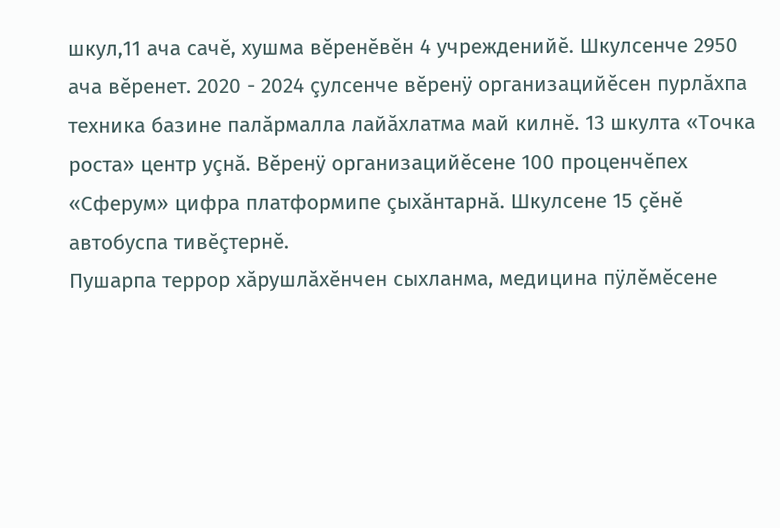шкул,11 ача сачĕ, хушма вĕренĕвĕн 4 учрежденийĕ. Шкулсенче 2950 ача вĕренет. 2020 - 2024 çулсенче вĕренÿ организацийĕсен пурлăхпа техника базине палăрмалла лайăхлатма май килнĕ. 13 шкулта «Точка роста» центр уçнă. Вĕренÿ организацийĕсене 100 проценчĕпех «Сферум» цифра платформипе çыхăнтарнă. Шкулсене 15 çĕнĕ автобуспа тивĕçтернĕ.
Пушарпа террор хăрушлăхĕнчен сыхланма, медицина пÿлĕмĕсене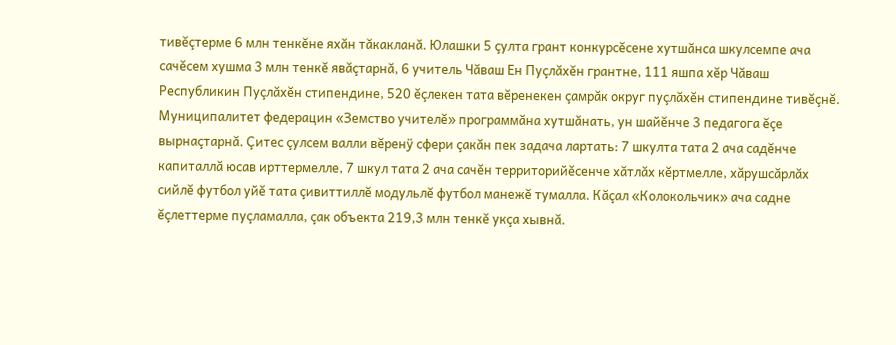тивĕçтерме 6 млн тенкĕне яхăн тăкакланă. Юлашки 5 çулта грант конкурсĕсене хутшăнса шкулсемпе ача сачĕсем хушма 3 млн тенкĕ явăçтарнă, 6 учитель Чăваш Ен Пуçлăхĕн грантне, 111 яшпа хĕр Чăваш Республикин Пуçлăхĕн стипендине, 520 ĕçлекен тата вĕренекен çамрăк округ пуçлăхĕн стипендине тивĕçнĕ. Муниципалитет федерацин «Земство учителĕ» программăна хутшăнать, ун шайĕнче 3 педагога ĕçе вырнаçтарнă. Çитес çулсем валли вĕренÿ сфери çакăн пек задача лартать: 7 шкулта тата 2 ача садĕнче капиталлă юсав ирттермелле, 7 шкул тата 2 ача сачĕн территорийĕсенче хăтлăх кĕртмелле, хăрушсăрлăх сийлĕ футбол уйĕ тата çивиттиллĕ модульлĕ футбол манежĕ тумалла. Кăçал «Колокольчик» ача садне ĕçлеттерме пуçламалла, çак объекта 219,3 млн тенкĕ укçа хывнă.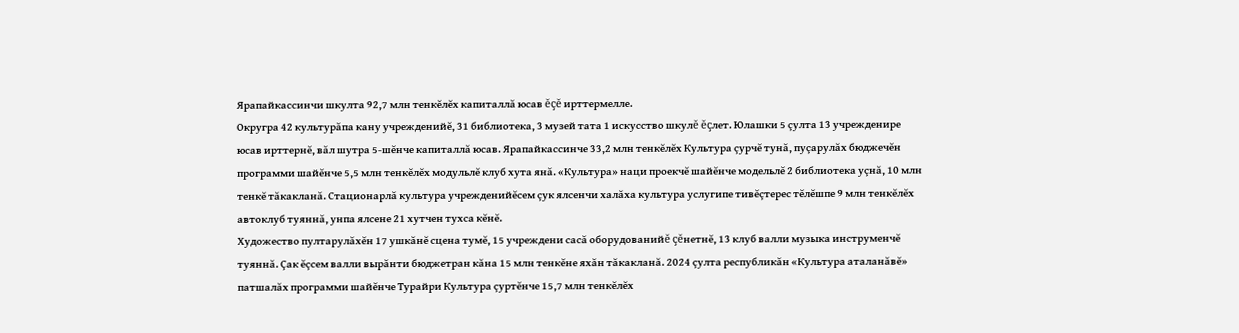Ярапайкассинчи шкулта 92,7 млн тенкĕлĕх капиталлă юсав ĕçĕ ирттермелле.
Округра 42 культурăпа кану учрежденийĕ, 31 библиотека, 3 музей тата 1 искусство шкулĕ ĕçлет. Юлашки 5 çулта 13 учрежденире юсав ирттернĕ, вăл шутра 5-шĕнче капиталлă юсав. Ярапайкассинче 33,2 млн тенкĕлĕх Культура çурчĕ тунă, пуçарулăх бюджечĕн программи шайĕнче 5,5 млн тенкĕлĕх модульлĕ клуб хута янă. «Культура» наци проекчĕ шайĕнче модельлĕ 2 библиотека уçнă, 10 млн тенкĕ тăкакланă. Стационарлă культура учрежденийĕсем çук ялсенчи халăха культура услугипе тивĕçтерес тĕлĕшпе 9 млн тенкĕлĕх автоклуб туяннă, унпа ялсене 21 хутчен тухса кĕнĕ.
Художество пултарулăхĕн 17 ушкăнĕ сцена тумĕ, 15 учреждени сасă оборудованийĕ çĕнетнĕ, 13 клуб валли музыка инструменчĕ туяннă. Çак ĕçсем валли вырăнти бюджетран кăна 15 млн тенкĕне яхăн тăкакланă. 2024 çулта республикăн «Культура аталанăвĕ» патшалăх программи шайĕнче Турайри Культура çуртĕнче 15,7 млн тенкĕлĕх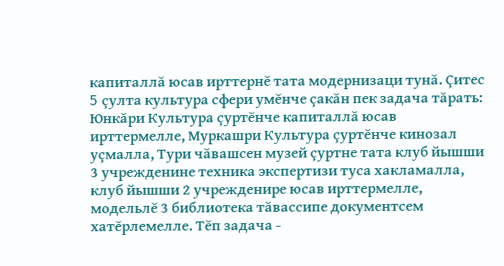капиталлă юсав ирттернĕ тата модернизаци тунă. Çитес 5 çулта культура сфери умĕнче çакăн пек задача тăрать: Юнкăри Культура çуртĕнче капиталлă юсав ирттермелле, Муркашри Культура çуртĕнче кинозал уçмалла, Тури чăвашсен музей çуртне тата клуб йышши 3 учрежденине техника экспертизи туса хакламалла, клуб йышши 2 учрежденире юсав ирттермелле, модельлĕ 3 библиотека тăвассипе документсем хатĕрлемелле. Тĕп задача -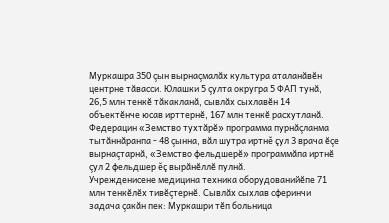Муркашра 350 çын вырнаçмалăх культура аталанăвĕн центрне тăвасси. Юлашки 5 çулта округра 5 ФАП тунă, 26,5 млн тенкĕ тăкакланă, сывлăх сыхлавĕн 14 объектĕнче юсав ирттернĕ, 167 млн тенкĕ расхутланă. Федерацин «Земство тухтăрĕ» программа пурнăçланма тытăннăранпа - 48 çынна, вăл шутра иртнĕ çул 3 врача ĕçе вырнаçтарнă, «Земство фельдшерĕ» программăпа иртнĕ çул 2 фельдшер ĕç вырăнĕллĕ пулнă.
Учрежденисене медицина техника оборудованийĕпе 71 млн тенкĕлĕх тивĕçтернĕ. Сывлăх сыхлав сферинчи задача çакăн пек: Муркашри тĕп больница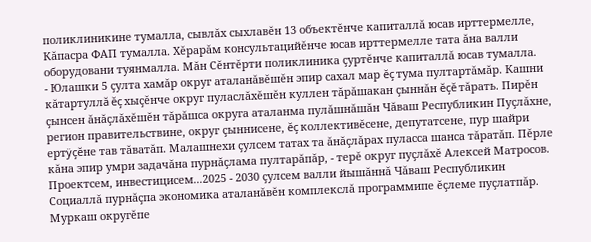поликлиникине тумалла, сывлăх сыхлавĕн 13 объектĕнче капиталлă юсав ирттермелле, Кăпасра ФАП тумалла. Хĕрарăм консультацийĕнче юсав ирттермелле тата ăна валли оборудовани туянмалла. Мăн Сĕнтĕрти поликлиника çуртĕнче капиталлă юсав тумалла.
- Юлашки 5 çулта хамăр округ аталанăвĕшĕн эпир сахал мар ĕç тума пултартăмăр. Кашни кăтартуллă ĕç хыçĕнче округ пуласлăхĕшĕн куллен тăрăшакан çыннăн ĕçĕ тăрать. Пирĕн çынсен ăнăçлăхĕшĕн тăрăшса округа аталанма пулăшнăшăн Чăваш Республикин Пуçлăхне, регион правительствине, округ çыннисене, ĕç коллективĕсене, депутатсене, пур шайри ертÿçĕне тав тăватăп. Малашнехи çулсем татах та ăнăçлăрах пуласса шанса тăратăп. Пĕрле кăна эпир умри задачăна пурнăçлама пултарăпăр, - терĕ округ пуçлăхĕ Алексей Матросов.
Проектсем, инвестицисем...2025 - 2030 çулсем валли йышăннă Чăваш Республикин Социаллă пурнăçпа экономика аталанăвĕн комплекслă программипе ĕçлеме пуçлатпăр. Муркаш округĕпе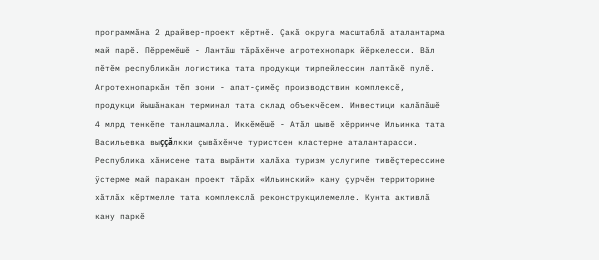программăна 2 драйвер-проект кĕртнĕ. Çакă округа масштаблă аталантарма май парĕ. Пĕрремĕшĕ - Лантăш тăрăхĕнче агротехнопарк йĕркелесси. Вăл пĕтĕм республикăн логистика тата продукци тирпейлессин лаптăкĕ пулĕ. Агротехнопаркăн тĕп зони - апат-çимĕç производствин комплексĕ, продукци йышăнакан терминал тата склад объекчĕсем. Инвестици калăпăшĕ 4 млрд тенкĕпе танлашмалла. Иккĕмĕшĕ - Атăл шывĕ хĕрринче Ильинка тата Васильевка выççăлкки çывăхĕнче туристсен кластерне аталантарасси. Республика хăнисене тата вырăнти халăха туризм услугипе тивĕçтерессине ÿстерме май паракан проект тăрăх «Ильинский» кану çурчĕн территорине хăтлăх кĕртмелле тата комплекслă реконструкцилемелле. Кунта активлă кану паркĕ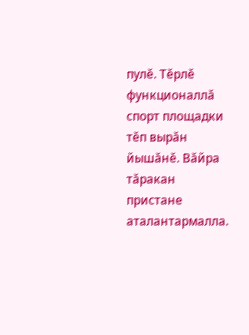пулĕ. Тĕрлĕ функционаллă спорт площадки тĕп вырăн йышăнĕ. Вăйра тăракан пристане аталантармалла.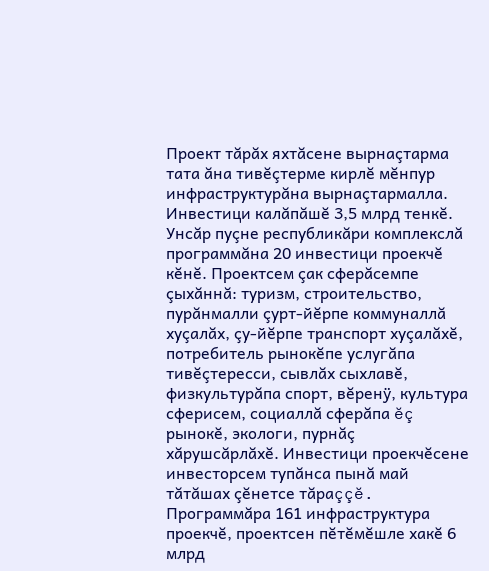Проект тăрăх яхтăсене вырнаçтарма тата ăна тивĕçтерме кирлĕ мĕнпур инфраструктурăна вырнаçтармалла. Инвестици калăпăшĕ 3,5 млрд тенкĕ. Унсăр пуçне республикăри комплекслă программăна 20 инвестици проекчĕ кĕнĕ. Проектсем çак сферăсемпе çыхăннă: туризм, строительство, пурăнмалли çурт-йĕрпе коммуналлă хуçалăх, çу-йĕрпе транспорт хуçалăхĕ, потребитель рынокĕпе услугăпа тивĕçтересси, сывлăх сыхлавĕ, физкультурăпа спорт, вĕренÿ, культура сферисем, социаллă сферăпа ĕç рынокĕ, экологи, пурнăç хăрушсăрлăхĕ. Инвестици проекчĕсене инвесторсем тупăнса пынă май тăтăшах çĕнетсе тăраççĕ.
Программăра 161 инфраструктура проекчĕ, проектсен пĕтĕмĕшле хакĕ 6 млрд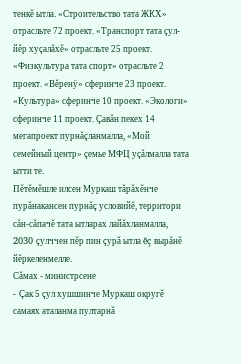тенкĕ ытла. «Строительство тата ЖКХ» отрасльте 72 проект. «Транспорт тата çул-йĕр хуçалăхĕ» отрасльте 25 проект. «Физкультура тата спорт» отрасльте 2 проект. «Вĕренÿ» сферинче 23 проект. «Культура» сферинче 10 проект. «Экологи» сферинче 11 проект. Çавăн пекех 14 мегапроект пурнăçланмалла, «Мой семейный центр» çемье МФЦ уçăлмалла тата ытти те.
Пĕтĕмĕшле илсен Муркаш тăрăхĕнче пурăнакансен пурнăç условийĕ, территори сăн-сăпачĕ тата ытларах лайăхланмалла, 2030 çулччен пĕр пин çурă ытла ĕç вырăнĕ йĕркеленмелле.
Сăмах - министрсене
- Çак 5 çул хушшинче Муркаш округĕ самаях аталанма пултарнă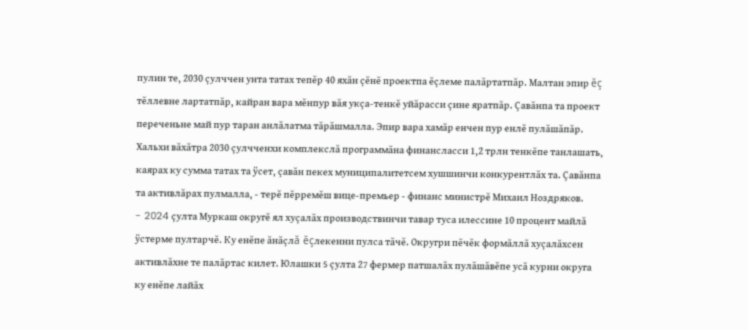пулин те, 2030 çулччен унта татах тепĕр 40 яхăн çĕнĕ проектпа ĕçлеме палăртатпăр. Малтан эпир ĕç тĕллевне лартатпăр, кайран вара мĕнпур вăя укçа-тенкĕ уйăрасси çине яратпăр. Çавăнпа та проект переченьне май пур таран анлăлатма тăрăшмалла. Эпир вара хамăр енчен пур енлĕ пулăшăпăр. Хальхи вăхăтра 2030 çулчченхи комплекслă программăна финансласси 1,2 трлн тенкĕпе танлашать, каярах ку сумма татах та ÿсет, çавăн пекех муниципалитетсем хушшинчи конкурентлăх та. Çавăнпа та активлăрах пулмалла, - терĕ пĕрремĕш вице-премьер - финанс министрĕ Михаил Ноздряков.
- 2024 çулта Муркаш округĕ ял хуçалăх производствинчи тавар туса илессине 10 процент майлă ÿстерме пултарчĕ. Ку енĕпе ăнăçлă ĕçлекенни пулса тăчĕ. Округри пĕчĕк формăллă хуçалăхсен активлăхне те палăртас килет. Юлашки 5 çулта 27 фермер патшалăх пулăшăвĕпе усă курни округа ку енĕпе лайăх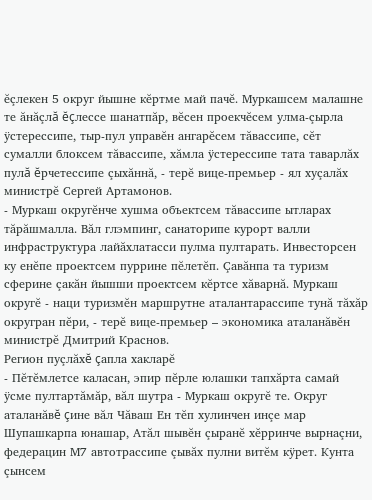ĕçлекен 5 округ йышне кĕртме май пачĕ. Муркашсем малашне те ăнăçлă ĕçлессе шанатпăр, вĕсен проекчĕсем улма-çырла ÿстерессипе, тыр-пул управĕн ангарĕсем тăвассипе, сĕт сумалли блоксем тăвассипе, хăмла ÿстерессипе тата таварлăх пулă ĕрчетессипе çыхăннă, - терĕ вице-премьер - ял хуçалăх министрĕ Сергей Артамонов.
- Муркаш округĕнче хушма объектсем тăвассипе ытларах тăрăшмалла. Вăл глэмпинг, санаторипе курорт валли инфраструктура лайăхлатасси пулма пултарать. Инвесторсен ку енĕпе проектсем пуррине пĕлетĕп. Çавăнпа та туризм сферине çакăн йышши проектсем кĕртсе хăварнă. Муркаш округĕ - наци туризмĕн маршрутне аталантарассипе тунă тăхăр округран пĕри, - терĕ вице-премьер – экономика аталанăвĕн министрĕ Дмитрий Краснов.
Регион пуçлăхĕ çапла хакларĕ
- Пĕтĕмлетсе каласан, эпир пĕрле юлашки тапхăрта самай ÿсме пултартăмăр, вăл шутра - Муркаш округĕ те. Округ аталанăвĕ çине вăл Чăваш Ен тĕп хулинчен инçе мар Шупашкарпа юнашар, Атăл шывĕн çыранĕ хĕрринче вырнаçни, федерацин М7 автотрассипе çывăх пулни витĕм кÿрет. Кунта çынсем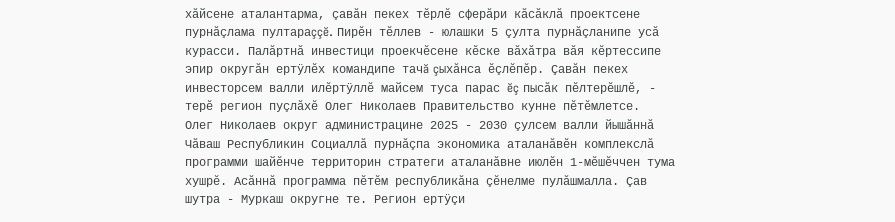хăйсене аталантарма, çавăн пекех тĕрлĕ сферăри кăсăклă проектсене пурнăçлама пултараççĕ. Пирĕн тĕллев - юлашки 5 çулта пурнăçланипе усă курасси. Палăртнă инвестици проекчĕсене кĕске вăхăтра вăя кĕртессипе эпир округăн ертÿлĕх командипе тачă çыхăнса ĕçлĕпĕр. Çавăн пекех инвесторсем валли илĕртÿллĕ майсем туса парас ĕç пысăк пĕлтерĕшлĕ, - терĕ регион пуçлăхĕ Олег Николаев Правительство кунне пĕтĕмлетсе.
Олег Николаев округ администрацине 2025 - 2030 çулсем валли йышăннă Чăваш Республикин Социаллă пурнăçпа экономика аталанăвĕн комплекслă программи шайĕнче территорин стратеги аталанăвне июлĕн 1-мĕшĕччен тума хушрĕ. Асăннă программа пĕтĕм республикăна çĕнелме пулăшмалла. Çав шутра - Муркаш округне те. Регион ертÿçи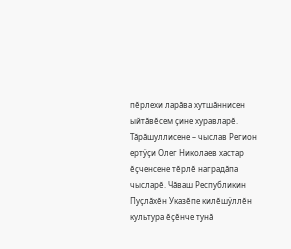пĕрлехи ларăва хутшăннисен ыйтăвĕсем çине хуравларĕ.
Тăрăшуллисене – чыслав Регион ертÿçи Олег Николаев хастар ĕçченсене тĕрлĕ наградăпа чысларĕ. Чăваш Республикин Пуçлăхĕн Указĕпе килĕшÿллĕн культура ĕçĕнче тунă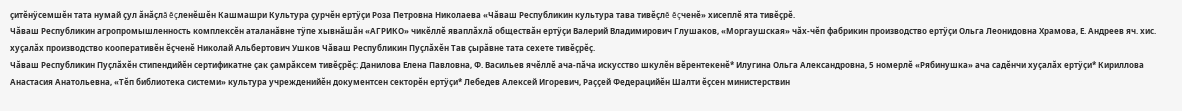çитĕнÿсемшĕн тата нумай çул ăнăçлă ĕçленĕшĕн Кашмашри Культура çурчĕн ертÿçи Роза Петровна Николаева «Чăваш Республикин культура тава тивĕçлĕ ĕçченĕ» хисеплĕ ята тивĕçрĕ.
Чăваш Республикин агропромышленность комплексĕн аталанăвне тÿпе хывнăшăн «АГРИКО» чикĕллĕ яваплăхлă обществăн ертÿçи Валерий Владимирович Глушаков, «Моргаушская» чăх-чĕп фабрикин производство ертÿçи Ольга Леонидовна Храмова, Е. Андреев яч. хис. хуçалăх производство кооперативĕн ĕçченĕ Николай Альбертович Ушков Чăваш Республикин Пуçлăхĕн Тав çырăвне тата сехете тивĕçрĕç.
Чăваш Республикин Пуçлăхĕн стипендийĕн сертификатне çак çамрăксем тивĕçрĕç: Данилова Елена Павловна, Ф. Васильев ячĕллĕ ача-пăча искусство шкулĕн вĕрентекенĕ* Илугина Ольга Александровна, 5 номерлĕ «Рябинушка» ача садĕнчи хуçалăх ертÿçи* Кириллова Анастасия Анатольевна, «Тĕп библиотека системи» культура учрежденийĕн документсен секторĕн ертÿçи* Лебедев Алексей Игоревич, Раççей Федерацийĕн Шалти ĕçсен министерствин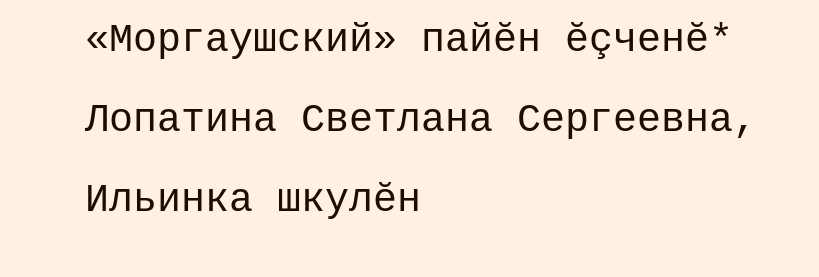«Моргаушский» пайĕн ĕçченĕ* Лопатина Светлана Сергеевна, Ильинка шкулĕн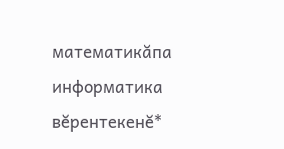математикăпа информатика вĕрентекенĕ*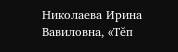Николаева Ирина Вавиловна, «Тĕп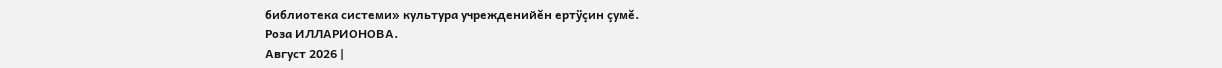библиотека системи» культура учрежденийĕн ертÿçин çумĕ.
Роза ИЛЛАРИОНОВА.
Август 2026 |